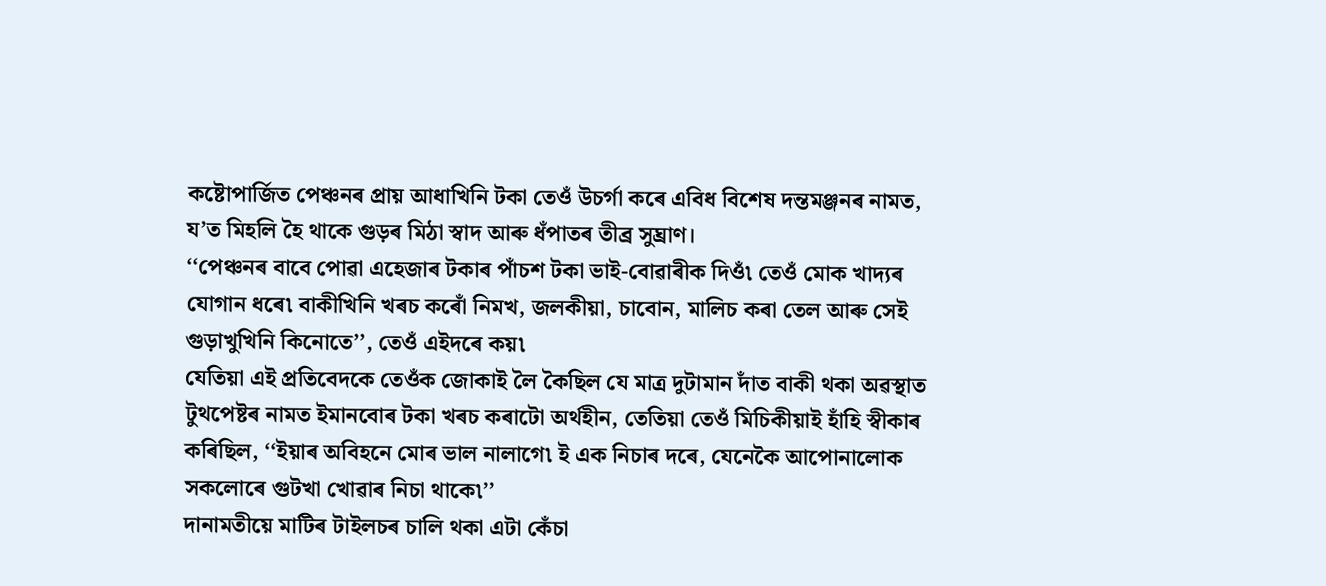কষ্টোপাৰ্জিত পেঞ্চনৰ প্ৰায় আধাখিনি টকা তেওঁ উচৰ্গা কৰে এবিধ বিশেষ দন্তমঞ্জনৰ নামত, য’ত মিহলি হৈ থাকে গুড়ৰ মিঠা স্বাদ আৰু ধঁপাতৰ তীব্ৰ সুঘ্ৰাণ।
‘‘পেঞ্চনৰ বাবে পোৱা এহেজাৰ টকাৰ পাঁচশ টকা ভাই-বোৱাৰীক দিওঁ৷ তেওঁ মোক খাদ্যৰ যোগান ধৰে৷ বাকীখিনি খৰচ কৰোঁ নিমখ, জলকীয়া, চাবোন, মালিচ কৰা তেল আৰু সেই গুড়াখুখিনি কিনোতে’’, তেওঁ এইদৰে কয়৷
যেতিয়া এই প্ৰতিবেদকে তেওঁক জোকাই লৈ কৈছিল যে মাত্ৰ দুটামান দাঁত বাকী থকা অৱস্থাত টুথপেষ্টৰ নামত ইমানবোৰ টকা খৰচ কৰাটো অৰ্থহীন, তেতিয়া তেওঁ মিচিকীয়াই হাঁহি স্বীকাৰ কৰিছিল, ‘‘ইয়াৰ অবিহনে মোৰ ভাল নালাগে৷ ই এক নিচাৰ দৰে, যেনেকৈ আপোনালোক সকলোৰে গুটখা খোৱাৰ নিচা থাকে৷’’
দানামতীয়ে মাটিৰ টাইলচৰ চালি থকা এটা কেঁচা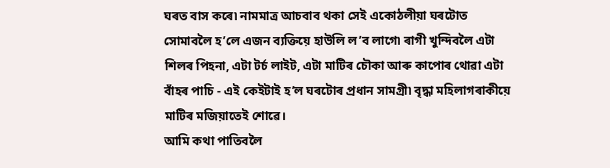ঘৰত বাস কৰে৷ নামমাত্ৰ আচবাব থকা সেই একোঠলীয়া ঘৰটোত সোমাবলৈ হ’লে এজন ব্যক্তিয়ে হাউলি ল’ব লাগে৷ ৰাগী খুন্দিবলৈ এটা শিলৰ পিহনা, এটা টৰ্চ লাইট, এটা মাটিৰ চৌকা আৰু কাপোৰ থোৱা এটা বাঁহৰ পাচি - এই কেইটাই হ’ল ঘৰটোৰ প্ৰধান সামগ্ৰী৷ বৃদ্ধা মহিলাগৰাকীয়ে মাটিৰ মজিয়াতেই শোৱে।
আমি কথা পাতিবলৈ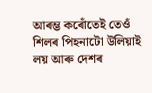আৰম্ভ কৰোঁতেই তেওঁ শিলৰ পিহনাটো উলিয়াই লয় আৰু দেশৰ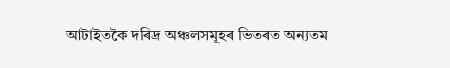আটাইতকৈ দৰিদ্ৰ অঞ্চলসমূহৰ ভিতৰত অন্যতম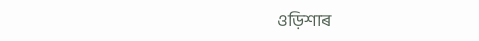ওড়িশাৰ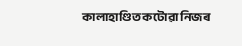কালাহাণ্ডিত কটোৱা নিজৰ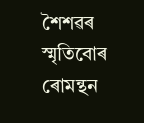শৈশৱৰ স্মৃতিবোৰ ৰোমন্থন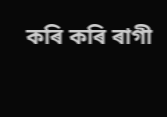কৰি কৰি ৰাগী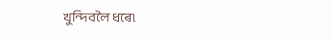খুন্দিবলৈ ধৰে৷